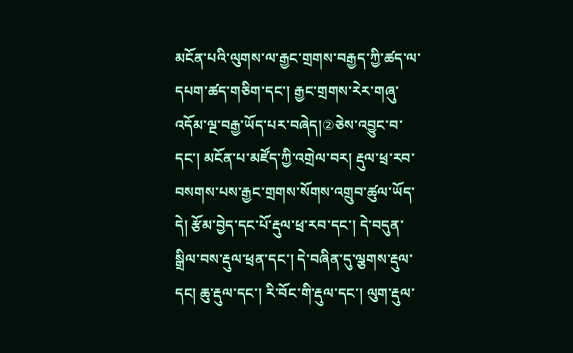མངོན་པའི་ལུགས་ལ་རྒྱང་གྲགས་བརྒྱད་ཀྱི་ཚད་ལ་དཔག་ཚད་གཅིག་དང་། རྒྱང་གྲགས་རེར་གཞུ་འདོམ་ལྔ་བརྒྱ་ཡོད་པར་བཞེད།②ཅེས་འབྱུང་བ་དང་། མངོན་པ་མཛོད་ཀྱི་འགྲེལ་བར། རྡུལ་ཕྲ་རབ་བསགས་པས་རྒྱང་གྲགས་སོགས་འགྲུབ་ཚུལ་ཡོད་དེ། རྩོམ་བྱེད་དང་པོ་རྡུལ་ཕྲ་རབ་དང་། དེ་བདུན་སྒྲིལ་བས་རྡུལ་ཕྲན་དང་། དེ་བཞིན་དུ་ལྕགས་རྡུལ་དང། ཆུ་རྡུལ་དང་། རི་བོང་གི་རྡུལ་དང་། ལུག་རྡུལ་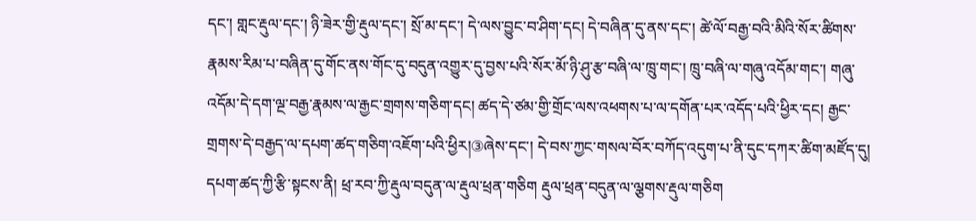དང་། གླང་རྡུལ་དང་། ཉི་ཟེར་གྱི་རྡུལ་དང་། སྲོ་མ་དང་། དེ་ལས་བྱུང་བ་ཤིག་དང། དེ་བཞིན་དུ་ནས་དང་། ཚེ་ལོ་བརྒྱ་བའི་མིའི་སོར་ཚིགས་རྣམས་རིམ་པ་བཞིན་དུ་གོང་ནས་གོང་དུ་བདུན་འགྱུར་དུ་བྱས་པའི་སོར་མོ་ཉི་ཤུ་རྩ་བཞི་ལ་ཁྲུ་གང་། ཁྲུ་བཞི་ལ་གཞུ་འདོམ་གང་། གཞུ་འདོམ་དེ་དག་ལྔ་བརྒྱ་རྣམས་ལ་རྒྱང་གྲགས་གཅིག་དང། ཚད་དེ་ཙམ་གྱི་གྲོང་ལས་འཕགས་པ་ལ་དགོན་པར་འདོད་པའི་ཕྱིར་དང། རྒྱང་གྲགས་དེ་བརྒྱད་ལ་དཔག་ཚད་གཅིག་འཇོག་པའི་ཕྱིར།③ཞེས་དང་། དེ་བས་ཀྱང་གསལ་བོར་བཀོད་འདུག་པ་ནི་དུང་དཀར་ཚིག་མཛོད་དུ། དཔག་ཚད་ཀྱི་རྩི་སྟངས་ནི། ཕྲ་རབ་ཀྱི་རྡུལ་བདུན་ལ་རྡུལ་ཕྲན་གཅིག རྡུལ་ཕྲན་བདུན་ལ་ལྕགས་རྡུལ་གཅིག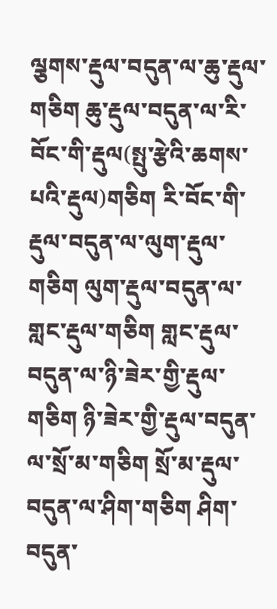ལྕགས་རྡུལ་བདུན་ལ་ཆུ་རྡུལ་གཅིག ཆུ་རྡུལ་བདུན་ལ་རི་བོང་གི་རྡུལ(སྤུ་རྩེའི་ཆགས་པའི་རྡུལ)གཅིག རི་བོང་གི་རྡུལ་བདུན་ལ་ལུག་རྡུལ་གཅིག ལུག་རྡུལ་བདུན་ལ་གླང་རྡུལ་གཅིག གླང་རྡུལ་བདུན་ལ་ཉི་ཟེར་གྱི་རྡུལ་གཅིག ཉི་ཟེར་གྱི་རྡུལ་བདུན་ལ་སྲོ་མ་གཅིག སྲོ་མ་རྡུལ་བདུན་ལ་ཤིག་གཅིག ཤིག་བདུན་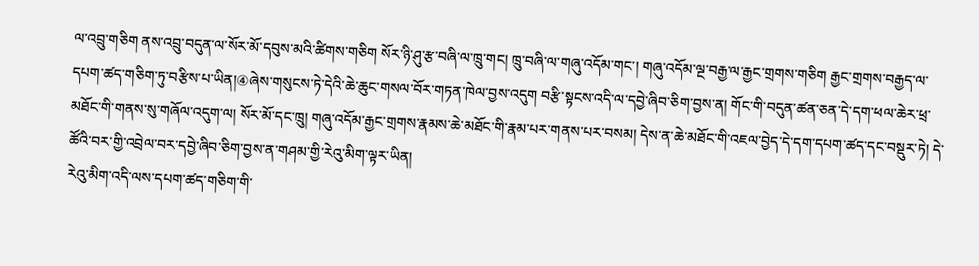ལ་འབྲུ་གཅིག ནས་འབྲུ་བདུན་ལ་སོར་མོ་དབུས་མའི་ཚིགས་གཅིག སོར་ཉི་ཤུ་རྩ་བཞི་ལ་ཁྲུ་གང། ཁྲུ་བཞི་ལ་གཞུ་འདོམ་གང་། གཞུ་འདོམ་ལྔ་བརྒྱ་ལ་རྒྱང་གྲགས་གཅིག རྒྱང་གྲགས་བརྒྱད་ལ་དཔག་ཚད་གཅིག་ཏུ་བརྩིས་པ་ཡིན།④ཞེས་གསུངས་ཏེ་དེའི་ཆེ་ཆུང་གསལ་བོར་གཏན་ཁེལ་བྱས་འདུག བརྩི་སྟངས་འདི་ལ་དབྱེ་ཞིབ་ཅིག་བྱས་ན། གོང་གི་བདུན་ཚན་ཅན་དེ་དག་ཕལ་ཆེར་ཕྲ་མཐོང་གི་གནས་སུ་གཞོལ་འདུག་ལ། སོར་མོ་དང་ཁྲུ། གཞུ་འདོམ་རྒྱང་གྲགས་རྣམས་ཆེ་མཐོང་གི་རྣམ་པར་གནས་པར་བསམ། དེས་ན་ཆེ་མཐོང་གི་འཇལ་བྱེད་དེ་དག་དཔག་ཚད་དང་བསྡུར་ཏེ། དེ་ཚོའི་བར་གྱི་འབྲེལ་བར་དབྱེ་ཞིབ་ཅིག་བྱས་ན་གཤམ་གྱི་རེའུ་མིག་ལྟར་ཡིན།
རེའུ་མིག་འདི་ལས་དཔག་ཚད་གཅིག་གི་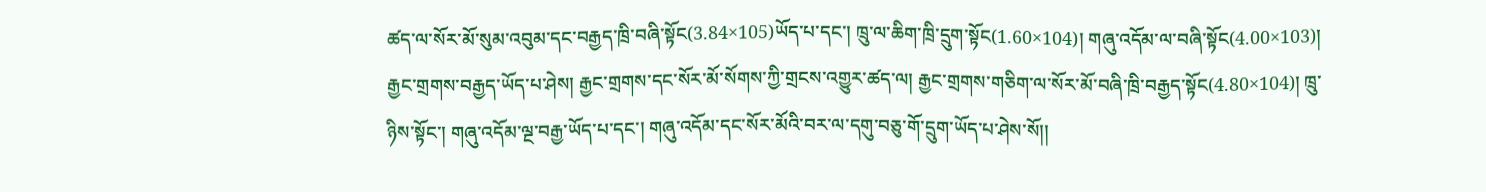ཚད་ལ་སོར་མོ་སུམ་འབུམ་དང་བརྒྱད་ཁྲི་བཞི་སྟོང(3.84×105)ཡོད་པ་དང་། ཁྲུ་ལ་ཆིག་ཁྲི་དྲུག་སྟོང(1.60×104)། གཞུ་འདོམ་ལ་བཞི་སྟོང(4.00×103)། རྒྱང་གྲགས་བརྒྱད་ཡོད་པ་ཤེས། རྒྱང་གྲགས་དང་སོར་མོ་སོགས་ཀྱི་གྲངས་འགྱུར་ཚད་ལ། རྒྱང་གྲགས་གཅིག་ལ་སོར་མོ་བཞི་ཁྲི་བརྒྱད་སྟོང(4.80×104)། ཁྲུ་ཉིས་སྟོང་། གཞུ་འདོམ་ལྔ་བརྒྱ་ཡོད་པ་དང་། གཞུ་འདོམ་དང་སོར་མོའི་བར་ལ་དགུ་བཅུ་གོ་དྲུག་ཡོད་པ་ཤེས་སོ།།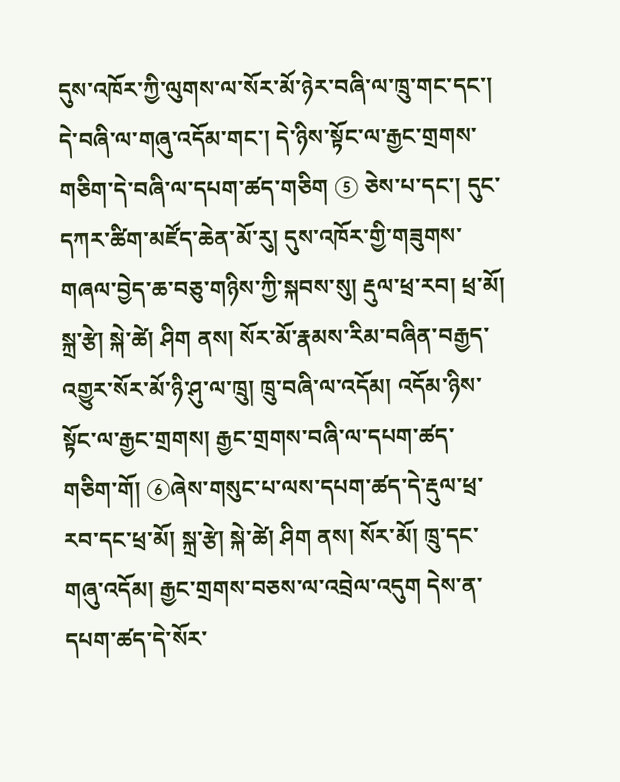དུས་འཁོར་ཀྱི་ལུགས་ལ་སོར་མོ་ཉེར་བཞི་ལ་ཁྲུ་གང་དང་། དེ་བཞི་ལ་གཞུ་འདོམ་གང་། དེ་ཉིས་སྟོང་ལ་རྒྱང་གྲགས་གཅིག་དེ་བཞི་ལ་དཔག་ཚད་གཅིག ⑤ ཅེས་པ་དང་། དུང་དཀར་ཚིག་མཛོད་ཆེན་མོ་རུ། དུས་འཁོར་གྱི་གཟུགས་གཞལ་བྱེད་ཆ་བཅུ་གཉིས་ཀྱི་སྐབས་སུ། རྡུལ་ཕྲ་རབ། ཕྲ་མོ། སྐྲ་རྩེ། སྐེ་ཚེ། ཤིག ནས། སོར་མོ་རྣམས་རིམ་བཞིན་བརྒྱད་འགྱུར་སོར་མོ་ཉི་ཤུ་ལ་ཁྲུ། ཁྲུ་བཞི་ལ་འདོམ། འདོམ་ཉིས་སྟོང་ལ་རྒྱང་གྲགས། རྒྱང་གྲགས་བཞི་ལ་དཔག་ཚད་གཅིག་གོ། ⑥ཞེས་གསུང་པ་ལས་དཔག་ཚད་དེ་རྡུལ་ཕྲ་རབ་དང་ཕྲ་མོ། སྐྲ་རྩེ། སྐེ་ཚེ། ཤིག ནས། སོར་མོ། ཁྲུ་དང་གཞུ་འདོམ། རྒྱང་གྲགས་བཅས་ལ་འབྲེལ་འདུག དེས་ན་དཔག་ཚད་དེ་སོར་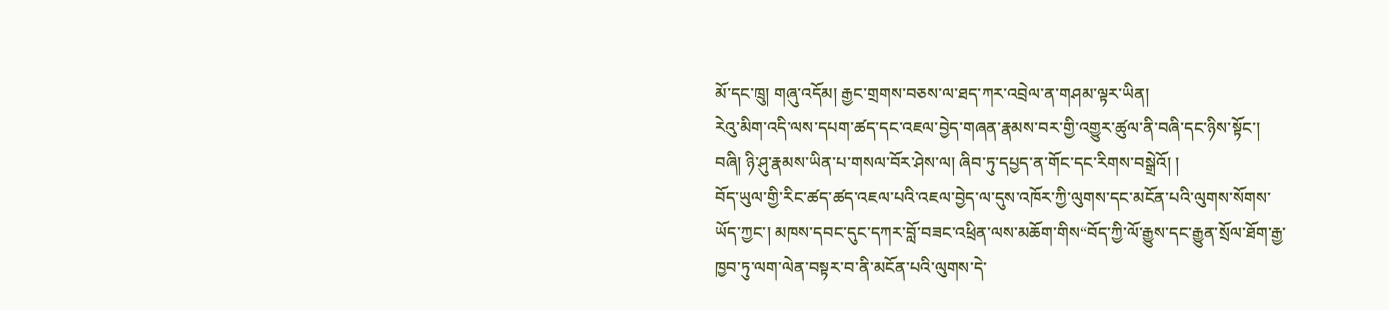མོ་དང་ཁྲུ། གཞུ་འདོམ། རྒྱང་གྲགས་བཅས་ལ་ཐད་ཀར་འབྲེལ་ན་གཤམ་ལྟར་ཡིན།
རེའུ་མིག་འདི་ལས་དཔག་ཚད་དང་འཇལ་བྱེད་གཞན་རྣམས་བར་གྱི་འགྱུར་ཚུལ་ནི་བཞི་དང་ཉིས་སྟོང་། བཞི། ཉི་ཤུ་རྣམས་ཡིན་པ་གསལ་བོར་ཤེས་ལ། ཞིབ་ཏུ་དཔྱད་ན་གོང་དང་རིགས་བསྒྲེའོ། །
བོད་ཡུལ་གྱི་རིང་ཚད་ཚད་འཇལ་པའི་འཇལ་བྱེད་ལ་དུས་འཁོར་ཀྱི་ལུགས་དང་མངོན་པའི་ལུགས་སོགས་ཡོད་ཀྱང་། མཁས་དབང་དུང་དཀར་བློ་བཟང་འཕྲིན་ལས་མཆོག་གིས“བོད་ཀྱི་ལོ་རྒྱུས་དང་རྒྱུན་སྲོལ་ཐོག་རྒྱ་ཁྱབ་ཏུ་ལག་ལེན་བསྟར་བ་ནི་མངོན་པའི་ལུགས་དེ་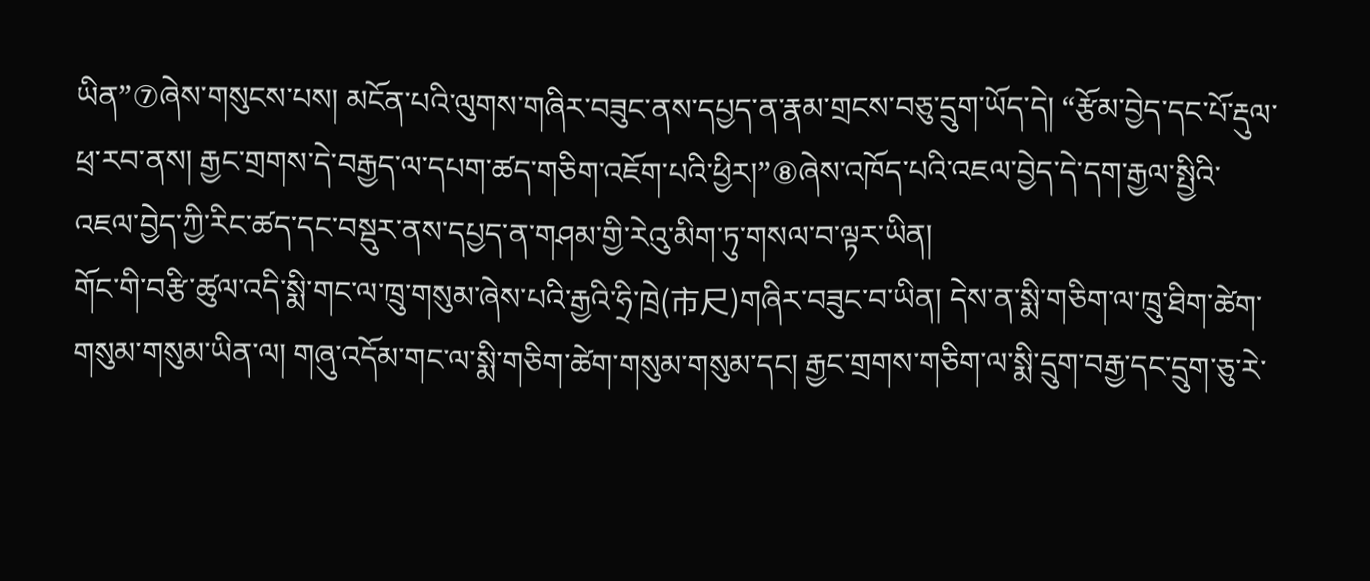ཡིན”⑦ཞེས་གསུངས་པས། མངོན་པའི་ལུགས་གཞིར་བཟུང་ནས་དཔྱད་ན་རྣམ་གྲངས་བཅུ་དྲུག་ཡོད་དེ། “རྩོམ་བྱེད་དང་པོ་རྡུལ་ཕྲ་རབ་ནས། རྒྱང་གྲགས་དེ་བརྒྱད་ལ་དཔག་ཚད་གཅིག་འཇོག་པའི་ཕྱིར།”⑧ཞེས་འཁོད་པའི་འཇལ་བྱེད་དེ་དག་རྒྱལ་སྤྱིའི་འཇལ་བྱེད་ཀྱི་རིང་ཚད་དང་བསྡུར་ནས་དཔྱད་ན་གཤམ་གྱི་རེའུ་མིག་ཏུ་གསལ་བ་ལྟར་ཡིན།
གོང་གི་བརྩི་ཚུལ་འདི་སྨི་གང་ལ་ཁྲུ་གསུམ་ཞེས་པའི་རྒྱའི་ཧྲི་ཁྲེ(市尺)གཞིར་བཟུང་བ་ཡིན། དེས་ན་སྨི་གཅིག་ལ་ཁྲུ་ཐིག་ཚེག་གསུམ་གསུམ་ཡིན་ལ། གཞུ་འདོམ་གང་ལ་སྨི་གཅིག་ཚེག་གསུམ་གསུམ་དང། རྒྱང་གྲགས་གཅིག་ལ་སྨི་དྲུག་བརྒྱ་དང་དྲུག་ཅུ་རེ་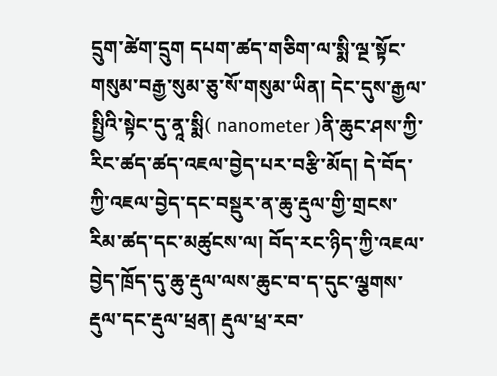དྲུག་ཚེག་དྲུག དཔག་ཚད་གཅིག་ལ་སྨི་ལྔ་སྟོང་གསུམ་བརྒྱ་སུམ་ཅུ་སོ་གསུམ་ཡིན། དེང་དུས་རྒྱལ་སྤྱིའི་སྟེང་དུ་ནཱ་སྨི( nanometer )ནི་ཆུང་ཤས་ཀྱི་རིང་ཚད་ཚད་འཇལ་བྱེད་པར་བརྩི་མོད། དེ་བོད་ཀྱི་འཇལ་བྱེད་དང་བསྡུར་ན་ཆུ་རྡུལ་གྱི་གྲངས་རིམ་ཚད་དང་མཚུངས་ལ། བོད་རང་ཉིད་ཀྱི་འཇལ་བྱེད་ཁྲོད་དུ་ཆུ་རྡུལ་ལས་ཆུང་བ་ད་དུང་ལྕགས་རྡུལ་དང་རྡུལ་ཕྲན། རྡུལ་ཕྲ་རབ་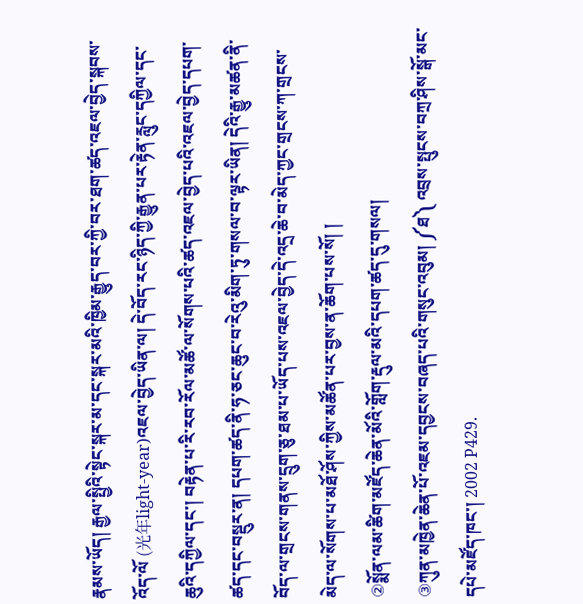རྣམས་ཡོད། རྒྱལ་སྤྱིའི་སྟེང་སྐར་མ་དང་སྐར་མའི་ཁྱིམ་རྒྱུད་བར་ཀྱི་བར་ཐག་ཚད་འཇལ་བྱེད་སྐབས་འོད་ལོ (光年light-year)འཇལ་བྱེད་ཡིན་ལ། དེ་བོད་རང་ཉིད་ཀྱི་རྒྱུན་པར་རྟེན་རླུང་དཀྱིལ་དང་ཆུའི་དཀྱིལ་དང་། བརྟེན་པ་རི་རབ་རོལ་མཚོ་ལ་སོགས་པའི་ཚད་འཇལ་བྱེད་པའི་འཇལ་བྱེད་དཔག་ཚད་དང་བསྡུར་ན། དཔག་ཚད་ནི་ཧ་ཅང་ཆུང་བ་རེའུ་མིག་ཏུ་གསལ་བ་ལྟར་ཡིན། དེའི་རྒྱུ་མཚན་ནི་བོད་ལ་གྲངས་གནས་དྲུག་ཅུ་ཐམ་པ་ཡོད་པས་འཇལ་བྱེད་དེ་འདྲ་ཆེ་བ་མེད་ཀྱང་གྲངས་ཀ་གྲངས་མེད་ལ་སོགས་པ་མཐོ་ཤོས་ཀྱིས་མཚོན་པར་བྱས་ན་ཆོག་པས་སོ། །
②སྨོན་ལམ་ཚིག་མཛོད་ཆེན་མོའི་གློག་རྡུལ་མའི་དཔག་ཚད་དུ་གསལ།
③ཀུན་མཁྱེན་ཆེན་པོ་འཇམ་དབྱངས་བཞད་པའི་གསུང་འབུམ། ༼ཐ༽ འབྲས་སྤུངས་བཀྲ་ཤིས་སྒོ་མང་དཔེ་མཛོད་ཁང་། 2002 P429.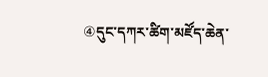④དུང་དཀར་ཚིག་མཛོད་ཆེན་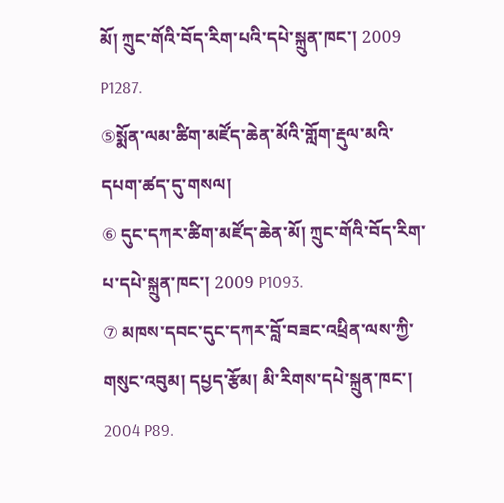མོ། ཀྲུང་གོའི་བོད་རིག་པའི་དཔེ་སྐྲུན་ཁང་། 2009 P1287.
⑤སྨོན་ལམ་ཚིག་མཛོད་ཆེན་མོའི་གློག་རྡུལ་མའི་དཔག་ཚད་དུ་གསལ།
⑥ དུང་དཀར་ཚིག་མཛོད་ཆེན་མོ། ཀྲུང་གོའི་བོད་རིག་པ་དཔེ་སྐྲུན་ཁང་། 2009 P1093.
⑦ མཁས་དབང་དུང་དཀར་བློ་བཟང་འཕྲིན་ལས་ཀྱི་གསུང་འབུམ། དཔྱད་རྩོམ། མི་རིགས་དཔེ་སྐྲུན་ཁང་། 2004 P89.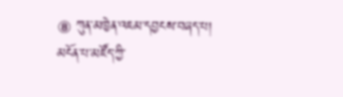⑧ ཀུན་མཁྱེན་འཇམ་དབྱངས་བཞད་པ། མངོན་པ་མཛོད་ཀྱི་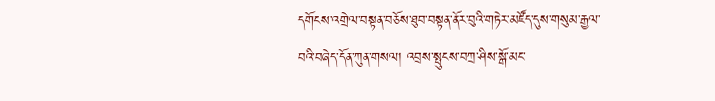དགོངས་འགྲེལ་བསྟན་བཅོས་ཐུབ་བསྟན་ནོར་བུའི་གཏེར་མཛོད་དུས་གསུམ་རྒྱལ་བའི་བཞེད་དོན་ཀུན་གསལ། འབྲས་སྤུངས་བཀྲ་ཤིས་སྒོ་མང་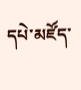དཔེ་མཛོད་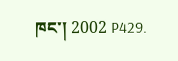ཁང་། 2002 P429.